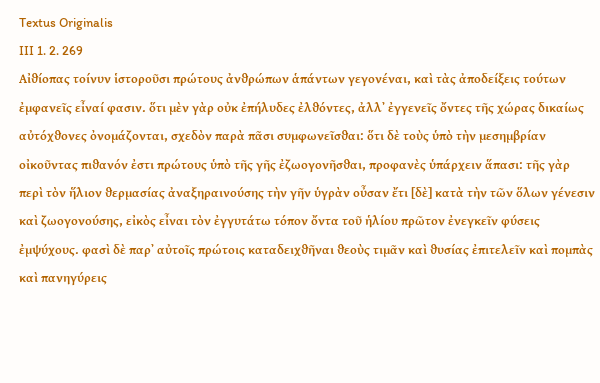Textus Originalis
III 1. 2. 269
Αἰϑίοπας τοίνυν ἱστοροῦσι πρώτους ἀνϑρώπων ἁπάντων γεγονέναι, καὶ τὰς ἀποδείξεις τούτων ἐμφανεῖς εἶναί φασιν. ὅτι μὲν γὰρ οὐκ ἐπήλυδες ἐλϑόντες, ἀλλ᾽ ἐγγενεῖς ὄντες τῆς χώρας δικαίως αὐτόχϑονες ὀνομάζονται, σχεδὸν παρὰ πᾶσι συμφωνεῖσϑαι: ὅτι δὲ τοὺς ὑπὸ τὴν μεσημβρίαν οἰκοῦντας πιϑανόν ἐστι πρώτους ὑπὸ τῆς γῆς ἐζωογονῆσϑαι, προφανὲς ὑπάρχειν ἅπασι: τῆς γὰρ περὶ τὸν ἥλιον ϑερμασίας ἀναξηραινούσης τὴν γῆν ὑγρὰν οὖσαν ἔτι [δὲ] κατὰ τὴν τῶν ὅλων γένεσιν καὶ ζωογονούσης, εἰκὸς εἶναι τὸν ἐγγυτάτω τόπον ὄντα τοῦ ἡλίου πρῶτον ἐνεγκεῖν φύσεις ἐμψύχους. φασὶ δὲ παρ᾽ αὐτοῖς πρώτοις καταδειχϑῆναι ϑεοὺς τιμᾶν καὶ ϑυσίας ἐπιτελεῖν καὶ πομπὰς καὶ πανηγύρεις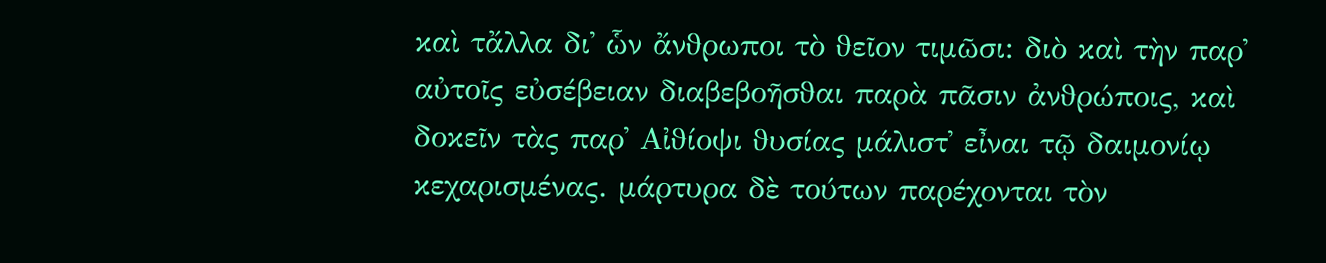καὶ τἄλλα δι᾽ ὧν ἄνϑρωποι τὸ ϑεῖον τιμῶσι: διὸ καὶ τὴν παρ᾽ αὐτοῖς εὐσέβειαν διαβεβοῆσϑαι παρὰ πᾶσιν ἀνϑρώποις, καὶ δοκεῖν τὰς παρ᾽ Αἰϑίοψι ϑυσίας μάλιστ᾽ εἶναι τῷ δαιμονίῳ κεχαρισμένας. μάρτυρα δὲ τούτων παρέχονται τὸν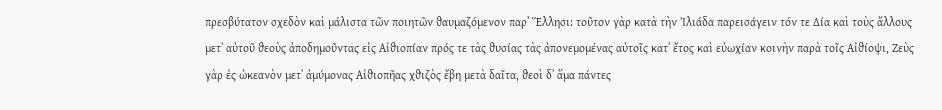πρεσβύτατον σχεδὸν καὶ μάλιστα τῶν ποιητῶν ϑαυμαζόμενον παρ᾽ Ἕλλησι: τοῦτον γὰρ κατὰ τὴν Ἰλιάδα παρεισάγειν τόν τε Δία καὶ τοὺς ἄλλους μετ᾽ αὐτοῦ ϑεοὺς ἀποδημοῦντας εἰς Αἰϑιοπίαν πρός τε τὰς ϑυσίας τὰς ἀπονεμομένας αὐτοῖς κατ᾽ ἔτος καὶ εὐωχίαν κοινὴν παρὰ τοῖς Αἰϑίοψι, Ζεὺς γὰρ ἐς ὠκεανὸν μετ᾽ ἀμύμονας Αἰϑιοπῆας χϑιζὸς ἔβη μετὰ δαῖτα, ϑεοὶ δ᾽ ἅμα πάντες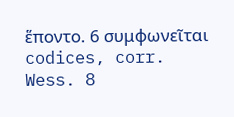ἕποντο. 6 συμφωνεῖται codices, corr. Wess. 8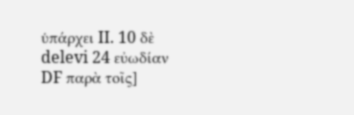ὑπάρχει II. 10 δὲ delevi 24 εὐωδίαν DF παρὰ τοῖς]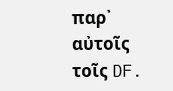παρ᾽ αὐτοῖς τοῖς DF.